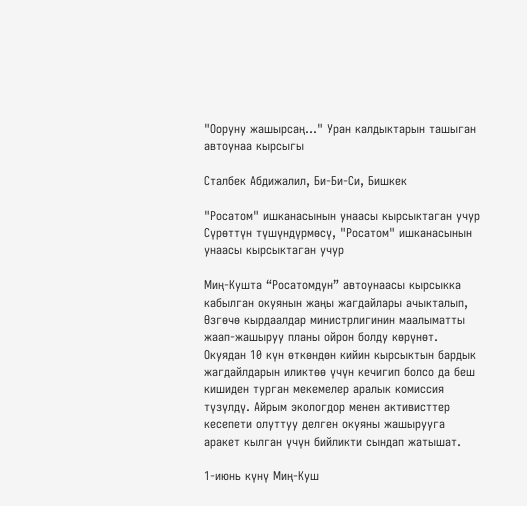"Ооруну жашырсаң..." Уран калдыктарын ташыган автоунаа кырсыгы

Сталбек Абдижалил, Би-Би-Си, Бишкек

"Росатом" ишканасынын унаасы кырсыктаган учур
Сүрөттүн түшүндүрмөсү, "Росатом" ишканасынын унаасы кырсыктаган учур

Миң-Кушта “Росатомдун” автоунаасы кырсыкка кабылган окуянын жаңы жагдайлары ачыкталып, Өзгөчө кырдаалдар министрлигинин маалыматты жаап-жашыруу планы ойрон болду көрүнөт. Окуядан 10 күн өткөндөн кийин кырсыктын бардык жагдайлдарын иликтөө үчүн кечигип болсо да беш кишиден турган мекемелер аралык комиссия түзүлдү. Айрым экологдор менен активисттер кесепети олуттуу делген окуяны жашырууга аракет кылган үчүн бийликти сындап жатышат.

1-июнь күнү Миң-Куш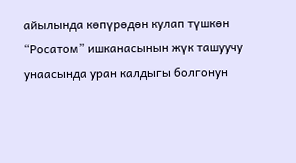айылында көпүрөдөн кулап түшкөн “Росатом” ишканасынын жүк ташуучу унаасында уран калдыгы болгонун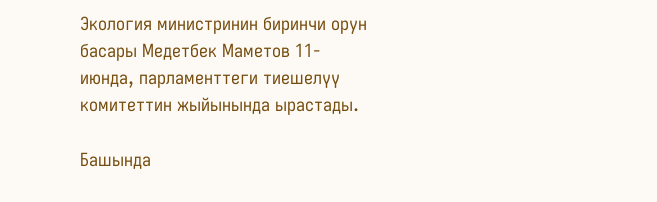Экология министринин биринчи орун басары Медетбек Маметов 11-июнда, парламенттеги тиешелүү комитеттин жыйынында ырастады.

Башында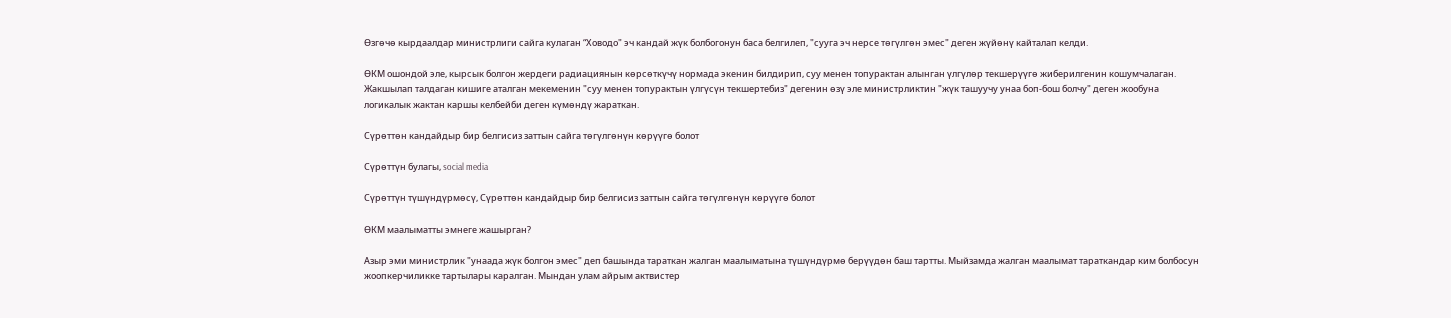Өзгөчө кырдаалдар министрлиги сайга кулаган “Ховодо" эч кандай жүк болбогонун баса белгилеп, "сууга эч нерсе төгүлгөн эмес" деген жүйөнү кайталап келди.

ӨКМ ошондой эле, кырсык болгон жердеги радиациянын көрсөткүчү нормада экенин билдирип, суу менен топурактан алынган үлгүлөр текшерүүгө жиберилгенин кошумчалаган. Жакшылап талдаган кишиге аталган мекеменин "суу менен топурактын үлгүсүн текшертебиз" дегенин өзү эле министрликтин "жүк ташуучу унаа боп-бош болчу" деген жообуна логикалык жактан каршы келбейби деген күмөндү жараткан.

Сүрөттөн кандайдыр бир белгисиз заттын сайга төгүлгөнүн көрүүгө болот

Сүрөттүн булагы, social media

Сүрөттүн түшүндүрмөсү, Сүрөттөн кандайдыр бир белгисиз заттын сайга төгүлгөнүн көрүүгө болот

ӨКМ маалыматты эмнеге жашырган?

Азыр эми министрлик "унаада жүк болгон эмес" деп башында тараткан жалган маалыматына түшүндүрмө берүүдөн баш тартты. Мыйзамда жалган маалымат тараткандар ким болбосун жоопкерчиликке тартылары каралган. Мындан улам айрым актвистер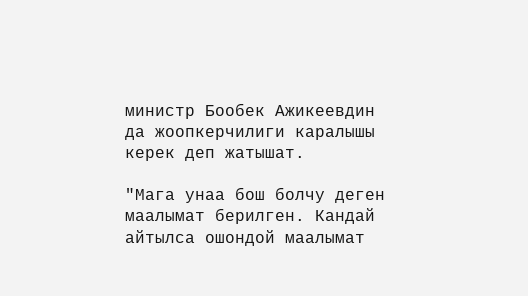министр Бообек Ажикеевдин да жоопкерчилиги каралышы керек деп жатышат.

"Мага унаа бош болчу деген маалымат берилген. Кандай айтылса ошондой маалымат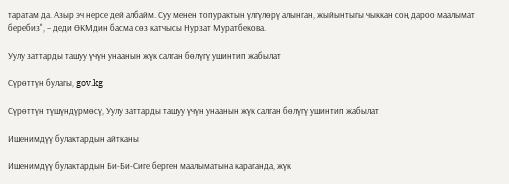таратам да. Азыр эч нерсе дей албайм. Суу менен топурактын үлгүлөрү алынган, жыйынтыгы чыккан соң дароо маалымат беребиз", – деди ӨКМдин басма сөз катчысы Нурзат Муратбекова.

Уулу заттарды ташуу үчүн унаанын жүк салган бөлүгү ушинтип жабылат

Сүрөттүн булагы, gov.kg

Сүрөттүн түшүндүрмөсү, Уулу заттарды ташуу үчүн унаанын жүк салган бөлүгү ушинтип жабылат

Ишенимдүү булактардын айтканы

Ишенимдүү булактардын Би-Би-Сиге берген маалыматына караганда, жүк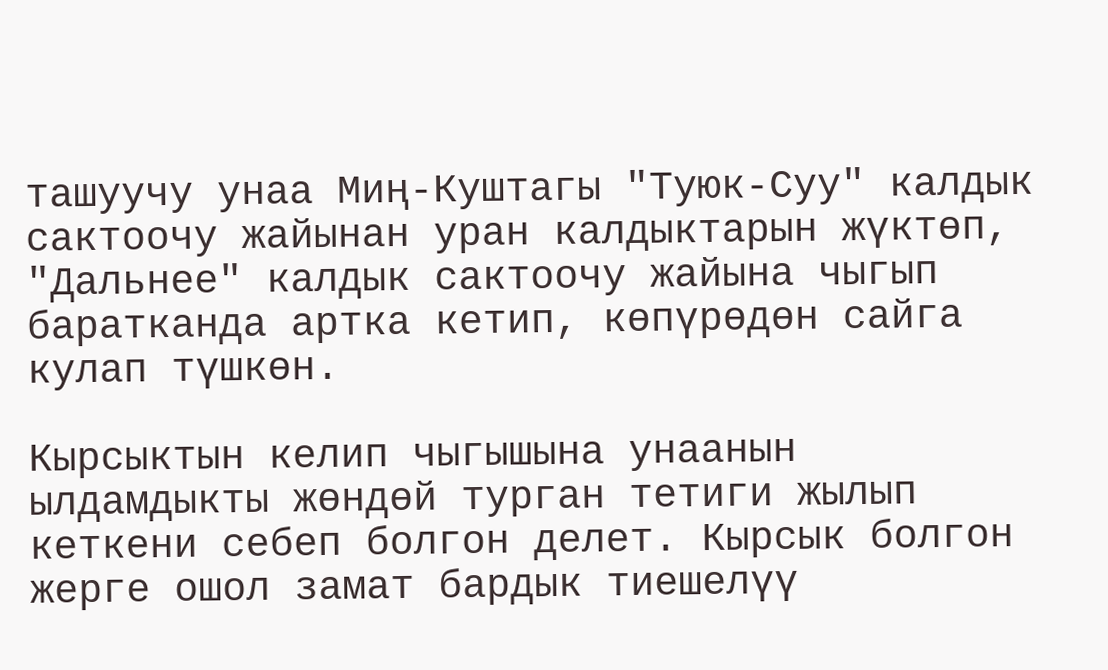ташуучу унаа Миң-Куштагы "Туюк-Суу" калдык сактоочу жайынан уран калдыктарын жүктөп, "Дальнее" калдык сактоочу жайына чыгып баратканда артка кетип, көпүрөдөн сайга кулап түшкөн.

Кырсыктын келип чыгышына унаанын ылдамдыкты жөндөй турган тетиги жылып кеткени себеп болгон делет. Кырсык болгон жерге ошол замат бардык тиешелүү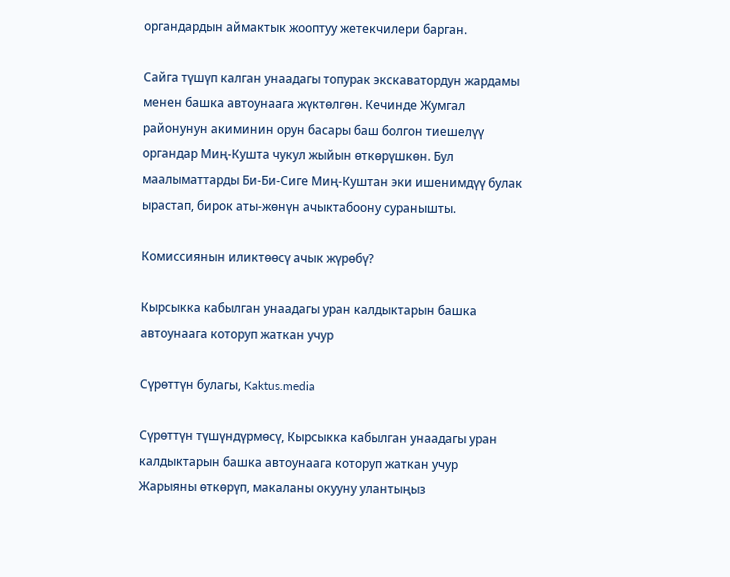органдардын аймактык жооптуу жетекчилери барган.

Сайга түшүп калган унаадагы топурак экскаватордун жардамы менен башка автоунаага жүктөлгөн. Кечинде Жумгал районунун акиминин орун басары баш болгон тиешелүү органдар Миң-Кушта чукул жыйын өткөрүшкөн. Бул маалыматтарды Би-Би-Сиге Миң-Куштан эки ишенимдүү булак ырастап, бирок аты-жөнүн ачыктабоону суранышты.

Комиссиянын иликтөөсү ачык жүрөбү?

Кырсыкка кабылган унаадагы уран калдыктарын башка автоунаага которуп жаткан учур

Сүрөттүн булагы, Kaktus.media

Сүрөттүн түшүндүрмөсү, Кырсыкка кабылган унаадагы уран калдыктарын башка автоунаага которуп жаткан учур
Жарыяны өткөрүп, макаланы окууну улантыңыз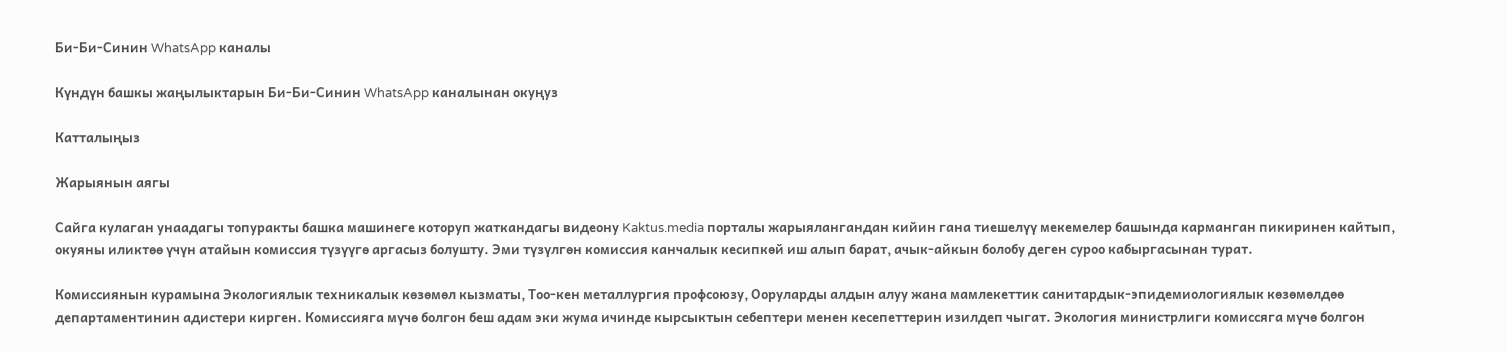Би-Би-Синин WhatsApp каналы

Күндүн башкы жаңылыктарын Би-Би-Синин WhatsApp каналынан окуңуз

Катталыңыз

Жарыянын аягы

Сайга кулаган унаадагы топуракты башка машинеге которуп жаткандагы видеону Kaktus.media порталы жарыялангандан кийин гана тиешелүү мекемелер башында карманган пикиринен кайтып, окуяны иликтөө үчүн атайын комиссия түзүүгө аргасыз болушту. Эми түзүлгөн комиссия канчалык кесипкөй иш алып барат, ачык-айкын болобу деген суроо кабыргасынан турат.

Комиссиянын курамына Экологиялык техникалык көзөмөл кызматы, Тоо-кен металлургия профсоюзу, Ооруларды алдын алуу жана мамлекеттик санитардык-эпидемиологиялык кѳзѳмѳлдѳѳ департаментинин адистери кирген. Комиссияга мүчө болгон беш адам эки жума ичинде кырсыктын себептери менен кесепеттерин изилдеп чыгат. Экология министрлиги комиссяга мүчө болгон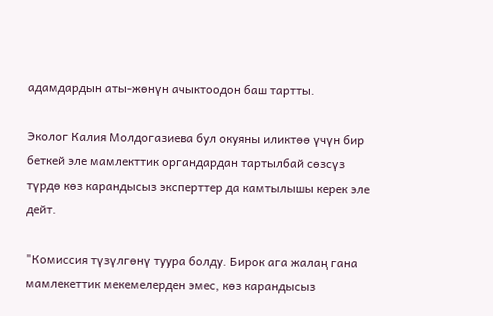адамдардын аты-жөнүн ачыктоодон баш тартты.

Эколог Калия Молдогазиева бул окуяны иликтөө үчүн бир беткей эле мамлекттик органдардан тартылбай сөзсүз түрдө көз карандысыз эксперттер да камтылышы керек эле дейт.

"Комиссия түзүлгөнү туура болду. Бирок ага жалаң гана мамлекеттик мекемелерден эмес, көз карандысыз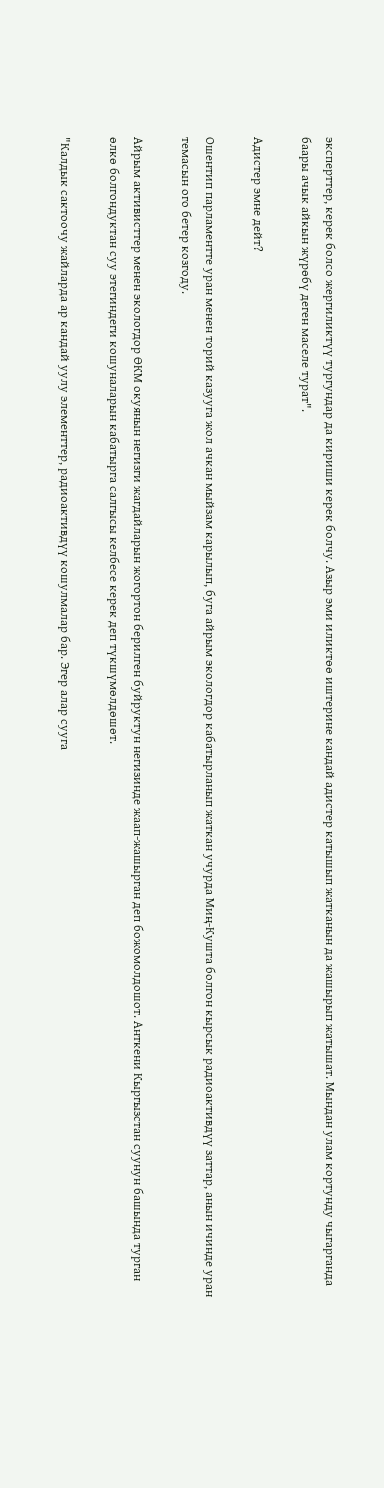эксперттер, керек болсо жергиликтүү тургундар да кириши керек болчу. Азыр эми иликтөө иштерине кандай адистер катышып жатканын да жашырып жатышат. Мындан улам кортунду чыгарганда баары ачык айкын жүрөбү деген маселе турат".

Адистер эмне дейт?

Ошентип парламентте уран менен торий казууга жол ачкан мыйзам карылып, буга айрым экологдор кабатырланып жаткан учурда Миң-Кушта болгон кырсык радиоактивдүү заттар, анын ичинде уран темасын ого бетер козгоду.

Айрым активисттер менен экологдор ӨКМ окуянын негизги жагдайларын жогортон берилген буйруктун негизинде жаап-жашырган деп божомолдошот. Анткени Кыргызстан суунун башында турган өлкө болгондуктан суу этегиндеги кошуналарын кабатырга салгысы келбесе керек деп түкшүмөлдөшөт.

"Калдык сактоочу жайларда ар кандай уулу элементтер, радиоактивдүү кошулмалар бар. Эгер алар сууга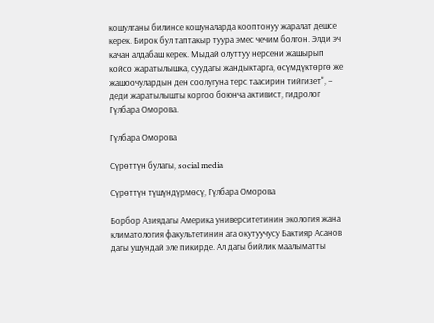кошулганы билинсе кошуналарда кооптонуу жаралат дешсе керек. Бирок бул таптакыр туура эмес чечим болгон. Элди эч качан алдабаш керек. Мыдай олуттуу нерсени жашырып койсо жаратылышка, суудагы жандыктарга, өсүмдүктөргө же жашоочулардын ден соолугуна терс таасирин тийгизет", – деди жаратылышты коргоо боюнча активист, гидролог Гүлбара Оморова.

Гүлбара Оморова

Сүрөттүн булагы, social media

Сүрөттүн түшүндүрмөсү, Гүлбара Оморова

Борбор Азиядагы Америка университетинин экология жана климатология факультетинин ага окутуучусу Бактияр Асанов дагы ушундай эле пикирде. Ал дагы бийлик маалыматты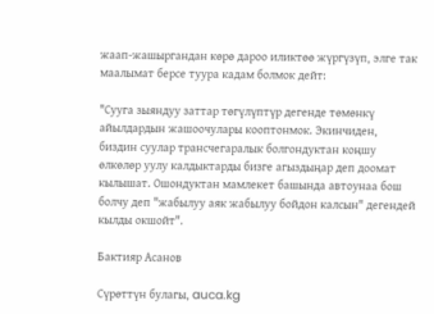жаап-жашыргандан көрө дароо иликтөө жүргүзүп, элге так маалымат берсе туура кадам болмок дейт:

"Сууга зыяндуу заттар төгүлүптүр дегенде төмөнкү айылдардын жашоочулары кооптонмок. Экинчиден, биздин суулар трансчегаралык болгондуктан коңшу өлкөлөр уулу калдыктарды бизге агыздыңар деп доомат кылышат. Ошондуктан мамлекет башында автоунаа бош болчу деп "жабылуу аяк жабылуу бойдон калсын" дегендей кылды окшойт".

Бактияр Асанов

Сүрөттүн булагы, auca.kg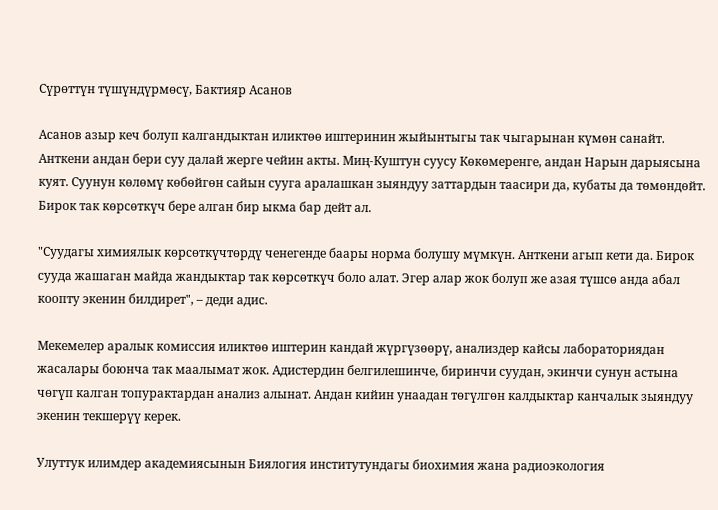Сүрөттүн түшүндүрмөсү, Бактияр Асанов

Асанов азыр кеч болуп калгандыктан иликтөө иштеринин жыйынтыгы так чыгарынан күмөн санайт. Анткени андан бери суу далай жерге чейин акты. Миң-Куштун суусу Көкөмеренге, андан Нарын дарыясына куят. Суунун көлөмү көбөйгөн сайын сууга аралашкан зыяндуу заттардын таасири да, кубаты да төмөндөйт. Бирок так көрсөткүч бере алган бир ыкма бар дейт ал.

"Суудагы химиялык көрсөткүчтөрдү ченегенде баары норма болушу мүмкүн. Анткени агып кети да. Бирок сууда жашаган майда жандыктар так көрсөткүч боло алат. Эгер алар жок болуп же азая түшсө анда абал коопту экенин билдирет", – деди адис.

Мекемелер аралык комиссия иликтөө иштерин кандай жүргүзөөрү, анализдер кайсы лабораториядан жасалары боюнча так маалымат жок. Адистердин белгилешинче, биринчи суудан, экинчи сунун астына чөгүп калган топурактардан анализ алынат. Андан кийин унаадан төгүлгөн калдыктар канчалык зыяндуу экенин текшерүү керек.

Улуттук илимдер академиясынын Биялогия институтундагы биохимия жана радиоэкология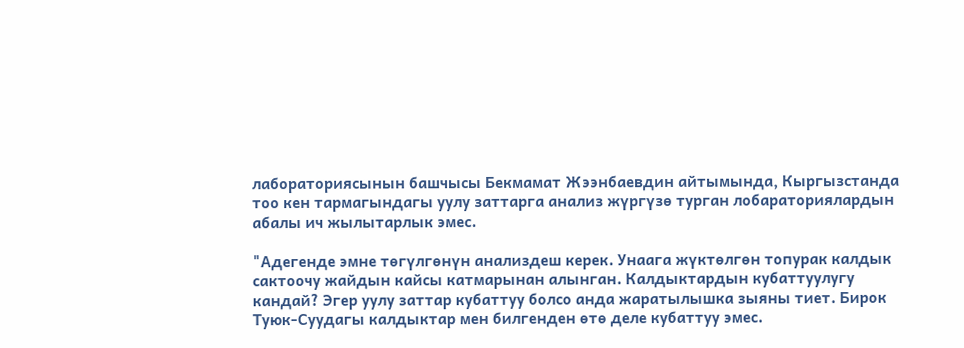лабораториясынын башчысы Бекмамат Жээнбаевдин айтымында, Кыргызстанда тоо кен тармагындагы уулу заттарга анализ жүргүзө турган лобараториялардын абалы ич жылытарлык эмес.

"Адегенде эмне төгүлгөнүн анализдеш керек. Унаага жүктөлгөн топурак калдык сактоочу жайдын кайсы катмарынан алынган. Калдыктардын кубаттуулугу кандай? Эгер уулу заттар кубаттуу болсо анда жаратылышка зыяны тиет. Бирок Туюк-Суудагы калдыктар мен билгенден өтө деле кубаттуу эмес.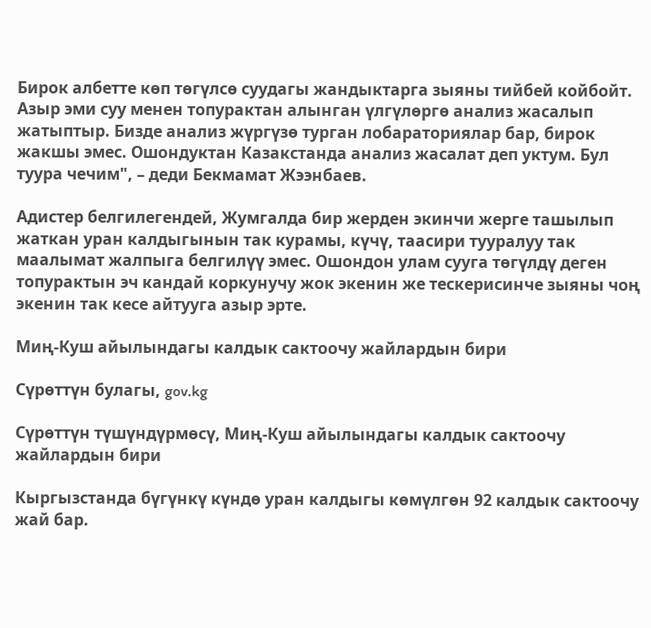Бирок албетте көп төгүлсө суудагы жандыктарга зыяны тийбей койбойт. Азыр эми суу менен топурактан алынган үлгүлөргө анализ жасалып жатыптыр. Бизде анализ жүргүзө турган лобараториялар бар, бирок жакшы эмес. Ошондуктан Казакстанда анализ жасалат деп уктум. Бул туура чечим", – деди Бекмамат Жээнбаев.

Адистер белгилегендей, Жумгалда бир жерден экинчи жерге ташылып жаткан уран калдыгынын так курамы, күчү, таасири тууралуу так маалымат жалпыга белгилүү эмес. Ошондон улам сууга төгүлдү деген топурактын эч кандай коркунучу жок экенин же тескерисинче зыяны чоң экенин так кесе айтууга азыр эрте.

Миң-Куш айылындагы калдык сактоочу жайлардын бири

Сүрөттүн булагы, gov.kg

Сүрөттүн түшүндүрмөсү, Миң-Куш айылындагы калдык сактоочу жайлардын бири

Кыргызстанда бүгүнкү күндө уран калдыгы көмүлгөн 92 калдык сактоочу жай бар.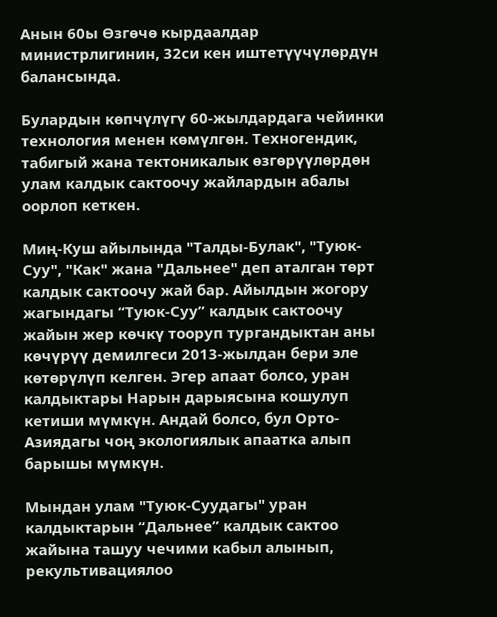Анын 60ы Өзгөчө кырдаалдар министрлигинин, 32си кен иштетүүчүлөрдүн балансында.

Булардын көпчүлүгү 60-жылдардага чейинки технология менен көмүлгөн. Техногендик, табигый жана тектоникалык өзгөрүүлөрдөн улам калдык сактоочу жайлардын абалы оорлоп кеткен.

Миң-Куш айылында "Талды-Булак", "Туюк-Суу", "Как" жана "Дальнее" деп аталган төрт калдык сактоочу жай бар. Айылдын жогору жагындагы “Туюк-Суу” калдык сактоочу жайын жер көчкү тооруп тургандыктан аны көчүрүү демилгеси 2013-жылдан бери эле көтөрүлүп келген. Эгер апаат болсо, уран калдыктары Нарын дарыясына кошулуп кетиши мүмкүн. Андай болсо, бул Орто-Азиядагы чоң экологиялык апаатка алып барышы мүмкүн.

Мындан улам "Туюк-Суудагы" уран калдыктарын “Дальнее” калдык сактоо жайына ташуу чечими кабыл алынып, рекультивациялоо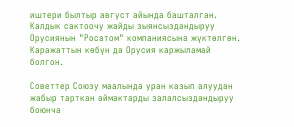иштери былтыр август айында башталган. Калдык сактоочу жайды зыянсыздандыруу Орусиянын "Росатом" компаниясына жүктөлгөн. Каражаттын көбүн да Орусия каржыламай болгон.

Советтер Союзу маалында уран казып алуудан жабыр тарткан аймактарды залалсыздандыруу боюнча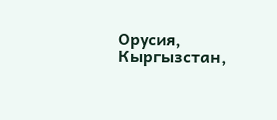Орусия, Кыргызстан,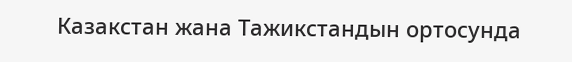Казакстан жана Тажикстандын ортосунда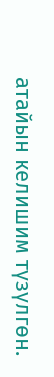атайын келишим түзүлгөн.